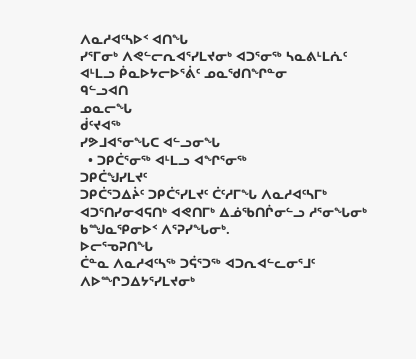ᐱᓇᓱᐊᑦᓴᐅᑉ ᐊᑎᖓ
ᓯᕐᒥᓂᒃ ᐱᕙᓪᓕᕆᐊᕐᓯᒪᔪᓂᒃ ᐊᑐᕐᓂᖅ ᓴᓇᕕᒻᒪᕇᑦ ᐊᒻᒪᓗ ᑮᓇᐅᔭᓕᐅᕐᕖᑦ ᓄᓇᖁᑎᖏᓐᓂ
ᑫᓪᓗᐊᑎ
ᓄᓇᓕᖓ
ᑰᑦᔪᐊᖅ
ᓯᕗᒧᐊᕐᓂᖓᑕ ᐊᓪᓗᓂᖓ
  • ᑐᑭᑖᕐᓂᖅ ᐊᒻᒪᓗ ᐊᖏᕐᓂᖅ
ᑐᑭᑖᖑᓯᒪᔪᑦ
ᑐᑭᑖᕐᑐᐃᔩᑦ ᑐᑭᑖᕐᓯᒪᔪᑦ ᑖᑦᓱᒥᖓ ᐱᓇᓱᐊᑦᓴᒥᒃ ᐊᑐᕐᑎᓯᓂᐊᕋᑎᒃ ᐊᕙᑎᒥᒃ ᐃᓅᖃᑎᒌᓂᓪᓗ ᓱᕐᓂᖓᓂᒃ ᑲᙳᓇᕿᓂᐅᑉ ᐱᕐᕈᓯᖓᓂᒃ.
ᐅᓕᕐᓀᕈᑎᖓ
ᑖᓐᓇ ᐱᓇᓱᐊᑦᓴᖅ ᑐᕌᕐᑐᖅ ᐊᑐᕆᐊᓪᓚᓂᕐᒧᑦ ᐱᐅᙱᑐᐃᔭᕐᓯᒪᔪᓂᒃ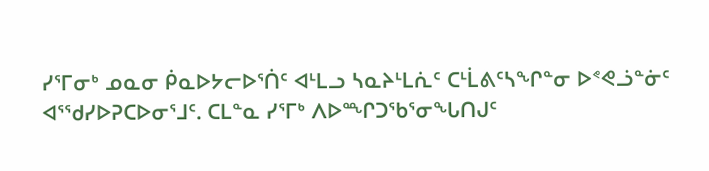ᓯᕐᒥᓂᒃ ᓄᓇᓂ ᑮᓇᐅᔭᓕᐅᕐᑏᑦ ᐊᒻᒪᓗ ᓴᓇᔨᒻᒪᕇᑦ ᑕᒻᒫᕕᑦᓴᖏᓐᓂ ᐅᕝᕙᓘᓐᓃᑦ ᐊᕐᖁᓯᐅᕈᑕᐅᓂᕐᒧᑦ. ᑕᒪᓐᓇ ᓯᕐᒥᒃ ᐱᐅᙱᑐᖃᕐᓂᖓᑎᒍᑦ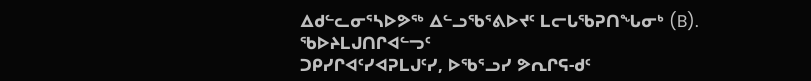ᐃᑯᓪᓚᓂᕐᓴᐅᕗᖅ ᐃᓪᓗᖃᕐᕕᐅᔪᑦ ᒪᓕᒐᖃᕈᑎᖓᓂᒃ (B).
ᖃᐅᔨᒪᒍᑎᒋᐊᓪᓓᑦ
ᑐᑭᓯᒋᐊᑦᓯᐊᕈᒪᒍᑦᓯ, ᐅᖃᕐᓗᓯ ᕗᕆᒋᕋ-ᑯᑦ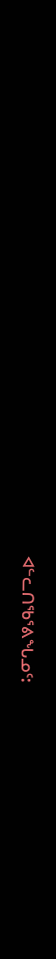ᐊᓪᓚᑎᖃᕐᕕᖓᓄᑦ: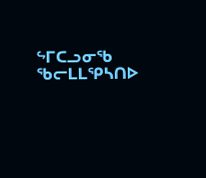ᖦᒥᑕᓗᓂᖃ ᖃᓕᒪᒪᕿᓴᑎᐅ